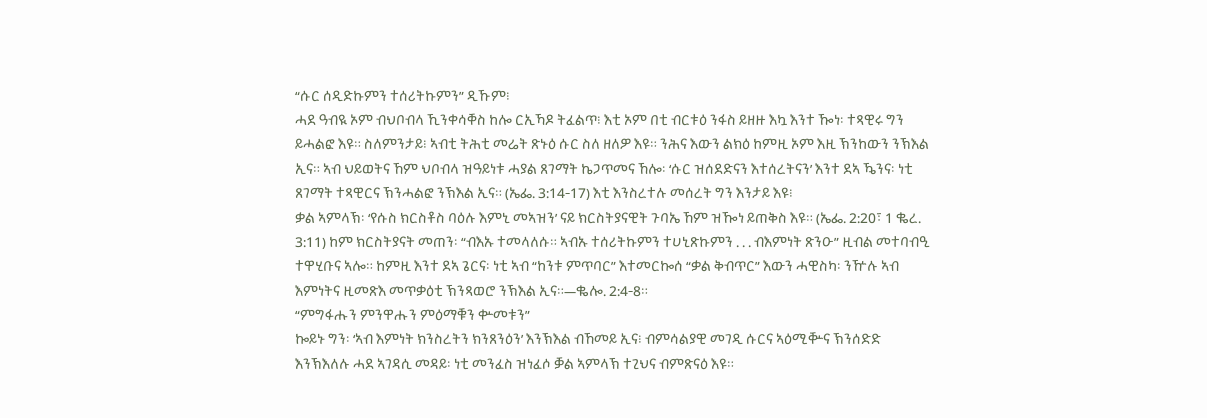“ሱር ሰዲድኩምን ተሰሪትኩምን” ዲኹም፧
ሓደ ዓብዪ ኦም ብህቦብላ ኺንቀሳቐስ ከሎ ርኢኻዶ ትፈልጥ፧ እቲ ኦም በቲ ብርቱዕ ንፋስ ይዘዙ እኳ እንተ ዀነ፡ ተጻዊሩ ግን ይሓልፎ እዩ። ስለምንታይ፧ ኣብቲ ትሕቲ መሬት ጽኑዕ ሱር ስለ ዘለዎ እዩ። ንሕና እውን ልክዕ ከምዚ ኦም እዚ ኽንከውን ንኽእል ኢና። ኣብ ህይወትና ኸም ህቦብላ ዝዓይነቱ ሓያል ጸገማት ኬጋጥመና ኸሎ፡ ‘ሱር ዝሰደድናን እተሰረትናን’ እንተ ደኣ ዄንና፡ ነቲ ጸገማት ተጻዊርና ኽንሓልፎ ንኽእል ኢና። (ኤፌ. 3:14-17) እቲ እንስረተሉ መሰረት ግን እንታይ እዩ፧
ቃል ኣምላኽ፡ ‘የሱስ ክርስቶስ ባዕሉ እምኒ መኣዝን’ ናይ ክርስትያናዊት ጉባኤ ኸም ዝዀነ ይጠቅስ እዩ። (ኤፌ. 2:20፣ 1 ቈረ. 3:11) ከም ክርስትያናት መጠን፡ “ብእኡ ተመላለሱ። ኣብኡ ተሰሪትኩምን ተሀኒጽኩምን . . . ብእምነት ጽንዑ” ዚብል መተባብዒ ተዋሂቡና ኣሎ። ከምዚ እንተ ደኣ ጌርና፡ ነቲ ኣብ “ከንቱ ምጥባር” እተመርኰሰ “ቃል ቅብጥር” እውን ሓዊስካ፡ ንዅሉ ኣብ እምነትና ዚመጽእ መጥቃዕቲ ኽንጻወሮ ንኽእል ኢና።—ቈሎ. 2:4-8።
“ምግፋሑን ምንዋሑን ምዕማቑን ቍመቱን”
ኰይኑ ግን፡ ‘ኣብ እምነት ክንስረትን ክንጸንዕን’ እንኽእል ብኸመይ ኢና፧ ብምሳልያዊ መገዲ ሱርና ኣዕሚቝና ኽንሰድድ እንኽእለሉ ሓደ ኣገዳሲ መዳይ፡ ነቲ መንፈስ ዝነፈሶ ቓል ኣምላኽ ተጊህና ብምጽናዕ እዩ።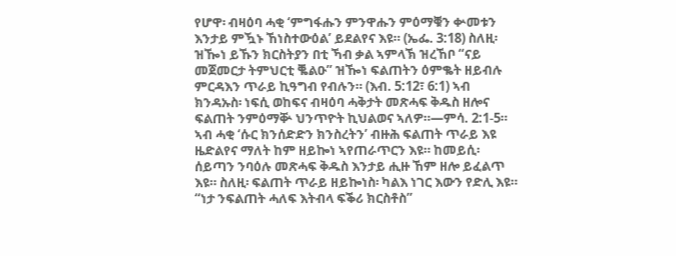የሆዋ፡ ብዛዕባ ሓቂ ‘ምግፋሑን ምንዋሑን ምዕማቑን ቍመቱን እንታይ ምዃኑ ኸነስተውዕል’ ይደልየና እዩ። (ኤፌ. 3:18) ስለዚ፡ ዝዀነ ይኹን ክርስትያን በቲ ኻብ ቃል ኣምላኽ ዝረኸቦ “ናይ መጀመርታ ትምህርቲ ቘልዑ” ዝዀነ ፍልጠትን ዕምቈት ዘይብሉ ምርዳእን ጥራይ ኪዓግብ የብሉን። (እብ. 5:12፣ 6:1) ኣብ ክንዳኡስ፡ ነፍሲ ወከፍና ብዛዕባ ሓቅታት መጽሓፍ ቅዱስ ዘሎና ፍልጠት ንምዕማቝ ህንጥዮት ኪህልወና ኣለዎ።—ምሳ. 2:1-5።
ኣብ ሓቂ ‘ሱር ክንሰድድን ክንስረትን’ ብዙሕ ፍልጠት ጥራይ እዩ ዜድልየና ማለት ከም ዘይኰነ ኣየጠራጥርን እዩ። ከመይሲ፡ ሰይጣን ንባዕሉ መጽሓፍ ቅዱስ እንታይ ሒዙ ኸም ዘሎ ይፈልጥ እዩ። ስለዚ፡ ፍልጠት ጥራይ ዘይኰነስ፡ ካልእ ነገር እውን የድሊ እዩ። “ነታ ንፍልጠት ሓለፍ እትብላ ፍቕሪ ክርስቶስ”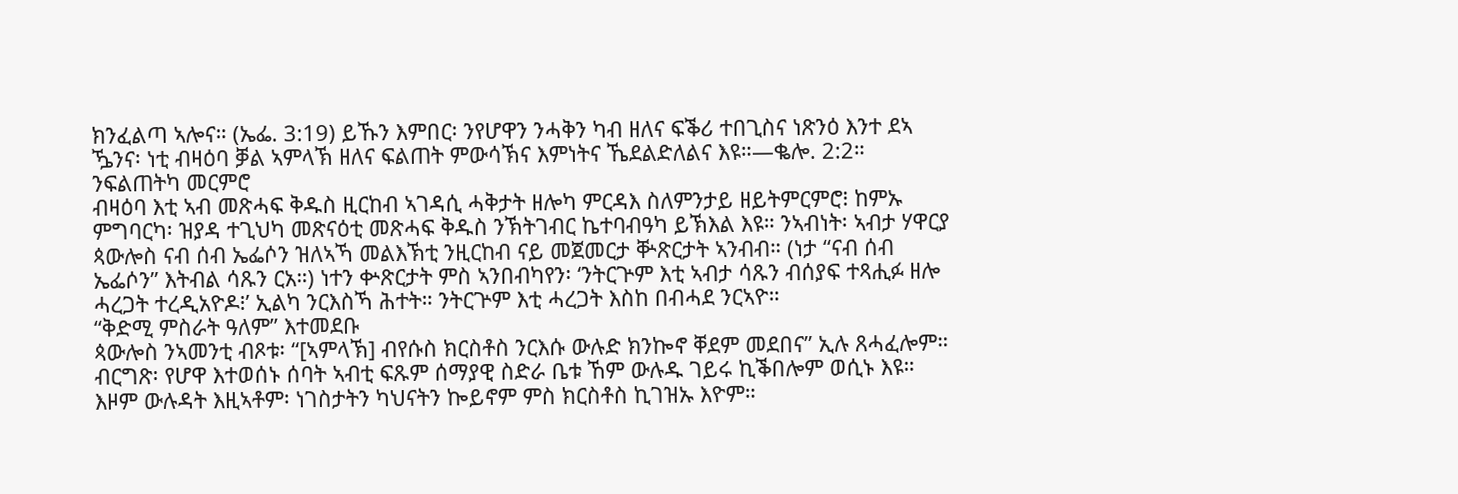ክንፈልጣ ኣሎና። (ኤፌ. 3:19) ይኹን እምበር፡ ንየሆዋን ንሓቅን ካብ ዘለና ፍቕሪ ተበጊስና ነጽንዕ እንተ ደኣ ዄንና፡ ነቲ ብዛዕባ ቓል ኣምላኽ ዘለና ፍልጠት ምውሳኽና እምነትና ኼደልድለልና እዩ።—ቈሎ. 2:2።
ንፍልጠትካ መርምሮ
ብዛዕባ እቲ ኣብ መጽሓፍ ቅዱስ ዚርከብ ኣገዳሲ ሓቅታት ዘሎካ ምርዳእ ስለምንታይ ዘይትምርምሮ፧ ከምኡ ምግባርካ፡ ዝያዳ ተጊህካ መጽናዕቲ መጽሓፍ ቅዱስ ንኽትገብር ኬተባብዓካ ይኽእል እዩ። ንኣብነት፡ ኣብታ ሃዋርያ ጳውሎስ ናብ ሰብ ኤፌሶን ዝለኣኻ መልእኽቲ ንዚርከብ ናይ መጀመርታ ቝጽርታት ኣንብብ። (ነታ “ናብ ሰብ ኤፌሶን” እትብል ሳጹን ርአ።) ነተን ቍጽርታት ምስ ኣንበብካየን፡ ‘ንትርጕም እቲ ኣብታ ሳጹን ብሰያፍ ተጻሒፉ ዘሎ ሓረጋት ተረዲአዮዶ፧’ ኢልካ ንርእስኻ ሕተት። ንትርጕም እቲ ሓረጋት እስከ በብሓደ ንርኣዮ።
“ቅድሚ ምስራት ዓለም” እተመደቡ
ጳውሎስ ንኣመንቲ ብጾቱ፡ “[ኣምላኽ] ብየሱስ ክርስቶስ ንርእሱ ውሉድ ክንኰኖ ቐደም መደበና” ኢሉ ጸሓፈሎም። ብርግጽ፡ የሆዋ እተወሰኑ ሰባት ኣብቲ ፍጹም ሰማያዊ ስድራ ቤቱ ኸም ውሉዱ ገይሩ ኪቕበሎም ወሲኑ እዩ። እዞም ውሉዳት እዚኣቶም፡ ነገስታትን ካህናትን ኰይኖም ምስ ክርስቶስ ኪገዝኡ እዮም።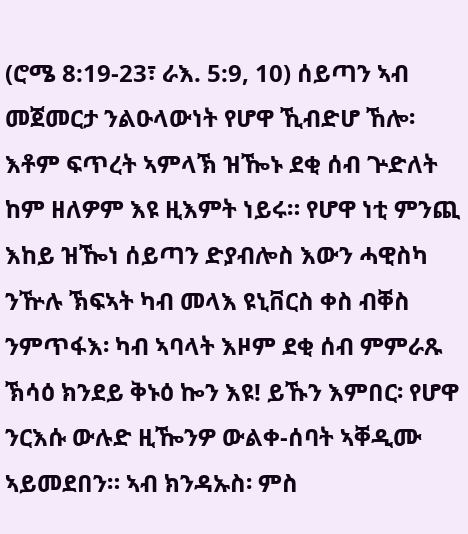(ሮሜ 8:19-23፣ ራእ. 5:9, 10) ሰይጣን ኣብ መጀመርታ ንልዑላውነት የሆዋ ኺብድሆ ኸሎ፡ እቶም ፍጥረት ኣምላኽ ዝዀኑ ደቂ ሰብ ጕድለት ከም ዘለዎም እዩ ዚእምት ነይሩ። የሆዋ ነቲ ምንጪ እከይ ዝዀነ ሰይጣን ድያብሎስ እውን ሓዊስካ ንዅሉ ኽፍኣት ካብ መላእ ዩኒቨርስ ቀስ ብቐስ ንምጥፋእ፡ ካብ ኣባላት እዞም ደቂ ሰብ ምምራጹ ኽሳዕ ክንደይ ቅኑዕ ኰን እዩ! ይኹን እምበር፡ የሆዋ ንርእሱ ውሉድ ዚዀንዎ ውልቀ-ሰባት ኣቐዲሙ ኣይመደበን። ኣብ ክንዳኡስ፡ ምስ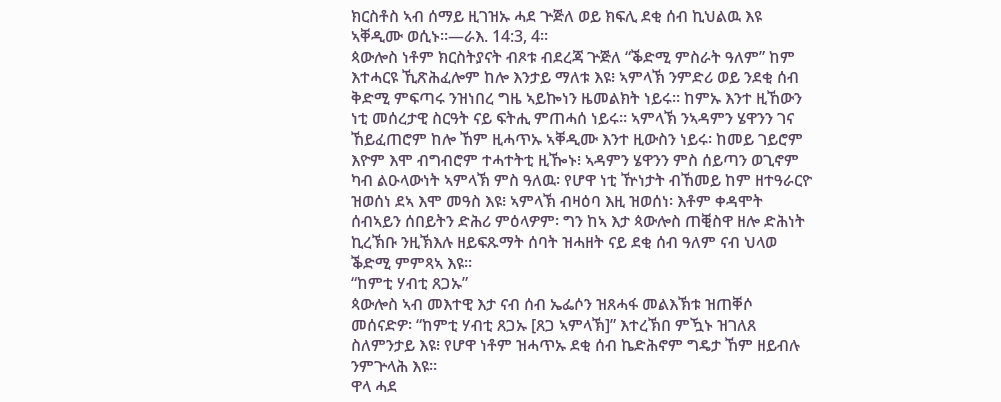ክርስቶስ ኣብ ሰማይ ዚገዝኡ ሓደ ጕጅለ ወይ ክፍሊ ደቂ ሰብ ኪህልዉ እዩ ኣቐዲሙ ወሲኑ።—ራእ. 14:3, 4።
ጳውሎስ ነቶም ክርስትያናት ብጾቱ ብደረጃ ጕጅለ “ቕድሚ ምስራት ዓለም” ከም እተሓርዩ ኺጽሕፈሎም ከሎ እንታይ ማለቱ እዩ፧ ኣምላኽ ንምድሪ ወይ ንደቂ ሰብ ቅድሚ ምፍጣሩ ንዝነበረ ግዜ ኣይኰነን ዜመልክት ነይሩ። ከምኡ እንተ ዚኸውን ነቲ መሰረታዊ ስርዓት ናይ ፍትሒ ምጠሓሰ ነይሩ። ኣምላኽ ንኣዳምን ሄዋንን ገና ኸይፈጠሮም ከሎ ኸም ዚሓጥኡ ኣቐዲሙ እንተ ዚውስን ነይሩ፡ ከመይ ገይሮም እዮም እሞ ብግብሮም ተሓተትቲ ዚዀኑ፧ ኣዳምን ሄዋንን ምስ ሰይጣን ወጊኖም ካብ ልዑላውነት ኣምላኽ ምስ ዓለዉ፡ የሆዋ ነቲ ዅነታት ብኸመይ ከም ዘተዓራርዮ ዝወሰነ ደኣ እሞ መዓስ እዩ፧ ኣምላኽ ብዛዕባ እዚ ዝወሰነ፡ እቶም ቀዳሞት ሰብኣይን ሰበይትን ድሕሪ ምዕላዎም፡ ግን ከኣ እታ ጳውሎስ ጠቒስዋ ዘሎ ድሕነት ኪረኽቡ ንዚኽእሉ ዘይፍጹማት ሰባት ዝሓዘት ናይ ደቂ ሰብ ዓለም ናብ ህላወ ቕድሚ ምምጻኣ እዩ።
“ከምቲ ሃብቲ ጸጋኡ”
ጳውሎስ ኣብ መእተዊ እታ ናብ ሰብ ኤፌሶን ዝጸሓፋ መልእኽቱ ዝጠቐሶ መሰናድዎ፡ “ከምቲ ሃብቲ ጸጋኡ [ጸጋ ኣምላኽ]” እተረኽበ ምዃኑ ዝገለጸ ስለምንታይ እዩ፧ የሆዋ ነቶም ዝሓጥኡ ደቂ ሰብ ኬድሕኖም ግዴታ ኸም ዘይብሉ ንምጕላሕ እዩ።
ዋላ ሓደ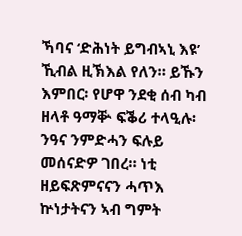ኻባና ‘ድሕነት ይግብኣኒ እዩ’ ኺብል ዚኽእል የለን። ይኹን እምበር፡ የሆዋ ንደቂ ሰብ ካብ ዘላቶ ዓማቝ ፍቕሪ ተላዒሉ፡ ንዓና ንምድሓን ፍሉይ መሰናድዎ ገበረ። ነቲ ዘይፍጽምናናን ሓጥእ ኵነታትናን ኣብ ግምት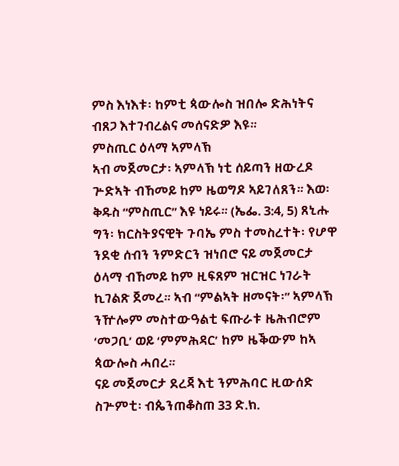ምስ እነእቱ፡ ከምቲ ጳውሎስ ዝበሎ ድሕነትና ብጸጋ እተገብረልና መሰናድዎ እዩ።
ምስጢር ዕላማ ኣምላኽ
ኣብ መጀመርታ፡ ኣምላኽ ነቲ ሰይጣን ዘውረዶ ጕድኣት ብኸመይ ከም ዜወግዶ ኣይገለጸን። እወ፡ ቅዱስ “ምስጢር” እዩ ነይሩ። (ኤፌ. 3:4, 5) ጸኒሑ ግን፡ ክርስትያናዊት ጉባኤ ምስ ተመስረተት፡ የሆዋ ንደቂ ሰብን ንምድርን ዝነበሮ ናይ መጀመርታ ዕላማ ብኸመይ ከም ዚፍጸም ዝርዝር ነገራት ኪገልጽ ጀመረ። ኣብ “ምልኣት ዘመናት፡” ኣምላኽ ንዅሎም መስተውዓልቲ ፍጡራቱ ዜሕብሮም ‘መጋቢ’ ወይ ‘ምምሕዳር’ ከም ዜቕውም ከኣ ጳውሎስ ሓበረ።
ናይ መጀመርታ ደረጃ እቲ ንምሕባር ዚውሰድ ስጕምቲ፡ ብጴንጠቆስጠ 33 ድ.ክ.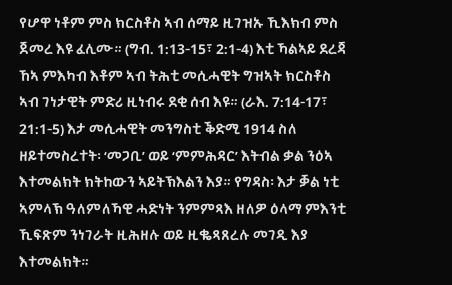የሆዋ ነቶም ምስ ክርስቶስ ኣብ ሰማይ ዚገዝኡ ኺእክብ ምስ ጀመረ እዩ ፈሊሙ። (ግብ. 1:13-15፣ 2:1-4) እቲ ኻልኣይ ደረጃ ኸኣ ምእካብ እቶም ኣብ ትሕቲ መሲሓዊት ግዝኣት ክርስቶስ ኣብ ገነታዊት ምድሪ ዚነብሩ ደቂ ሰብ እዩ። (ራእ. 7:14-17፣ 21:1-5) እታ መሲሓዊት መንግስቲ ቕድሚ 1914 ስለ ዘይተመስረተት፡ ‘መጋቢ’ ወይ ‘ምምሕዳር’ እትብል ቃል ንዕኣ እተመልክት ክትከውን ኣይትኽእልን እያ። የግዳስ፡ እታ ቓል ነቲ ኣምላኽ ዓለምለኻዊ ሓድነት ንምምጻእ ዘለዎ ዕላማ ምእንቲ ኺፍጽም ንነገራት ዚሕዘሉ ወይ ዚቈጻጸረሉ መገዲ እያ እተመልክት።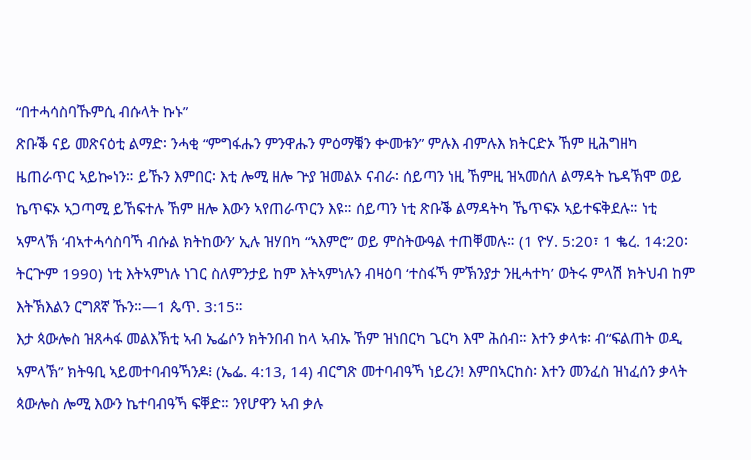“በተሓሳስባኹምሲ ብሱላት ኩኑ”
ጽቡቕ ናይ መጽናዕቲ ልማድ፡ ንሓቂ “ምግፋሑን ምንዋሑን ምዕማቑን ቍመቱን” ምሉእ ብምሉእ ክትርድኦ ኸም ዚሕግዘካ ዜጠራጥር ኣይኰነን። ይኹን እምበር፡ እቲ ሎሚ ዘሎ ጕያ ዝመልኦ ናብራ፡ ሰይጣን ነዚ ኸምዚ ዝኣመሰለ ልማዳት ኬዳኽሞ ወይ ኬጥፍኦ ኣጋጣሚ ይኸፍተሉ ኸም ዘሎ እውን ኣየጠራጥርን እዩ። ሰይጣን ነቲ ጽቡቕ ልማዳትካ ኼጥፍኦ ኣይተፍቅደሉ። ነቲ ኣምላኽ ‘ብኣተሓሳስባኻ ብሱል ክትከውን’ ኢሉ ዝሃበካ “ኣእምሮ” ወይ ምስትውዓል ተጠቐመሉ። (1 ዮሃ. 5:20፣ 1 ቈረ. 14:20፡ ትርጕም 1990) ነቲ እትኣምነሉ ነገር ስለምንታይ ከም እትኣምነሉን ብዛዕባ ‘ተስፋኻ ምኽንያታ ንዚሓተካ’ ወትሩ ምላሽ ክትህብ ከም እትኽእልን ርግጸኛ ኹን።—1 ጴጥ. 3:15።
እታ ጳውሎስ ዝጸሓፋ መልእኽቲ ኣብ ኤፌሶን ክትንበብ ከላ ኣብኡ ኸም ዝነበርካ ጌርካ እሞ ሕሰብ። እተን ቃላቱ፡ ብ“ፍልጠት ወዲ ኣምላኽ” ክትዓቢ ኣይመተባብዓኻንዶ፧ (ኤፌ. 4:13, 14) ብርግጽ መተባብዓኻ ነይረን! እምበኣርከስ፡ እተን መንፈስ ዝነፈሰን ቃላት ጳውሎስ ሎሚ እውን ኬተባብዓኻ ፍቐድ። ንየሆዋን ኣብ ቃሉ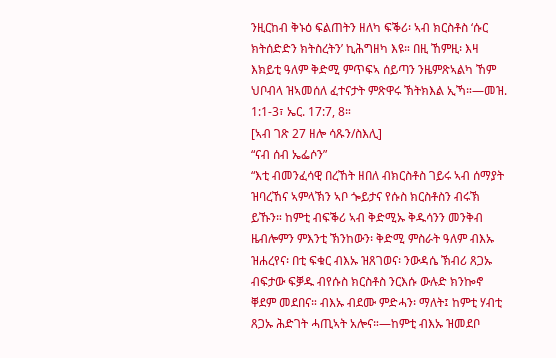ንዚርከብ ቅኑዕ ፍልጠትን ዘለካ ፍቕሪ፡ ኣብ ክርስቶስ ‘ሱር ክትሰድድን ክትስረትን’ ኪሕግዘካ እዩ። በዚ ኸምዚ፡ እዛ እክይቲ ዓለም ቅድሚ ምጥፍኣ ሰይጣን ንዜምጽኣልካ ኸም ህቦብላ ዝኣመሰለ ፈተናታት ምጽዋሩ ኽትክእል ኢኻ።—መዝ. 1:1-3፣ ኤር. 17:7, 8።
[ኣብ ገጽ 27 ዘሎ ሳጹን/ስእሊ]
“ናብ ሰብ ኤፌሶን”
“እቲ ብመንፈሳዊ በረኸት ዘበለ ብክርስቶስ ገይሩ ኣብ ሰማያት ዝባረኸና ኣምላኽን ኣቦ ጐይታና የሱስ ክርስቶስን ብሩኽ ይኹን። ከምቲ ብፍቕሪ ኣብ ቅድሚኡ ቅዱሳንን መንቅብ ዜብሎምን ምእንቲ ኽንከውን፡ ቅድሚ ምስራት ዓለም ብእኡ ዝሐረየና፡ በቲ ፍቁር ብእኡ ዝጸገወና፡ ንውዳሴ ኽብሪ ጸጋኡ ብፍታው ፍቓዱ ብየሱስ ክርስቶስ ንርእሱ ውሉድ ክንኰኖ ቐደም መደበና። ብእኡ ብደሙ ምድሓን፡ ማለት፤ ከምቲ ሃብቲ ጸጋኡ ሕድገት ሓጢኣት አሎና።—ከምቲ ብእኡ ዝመደቦ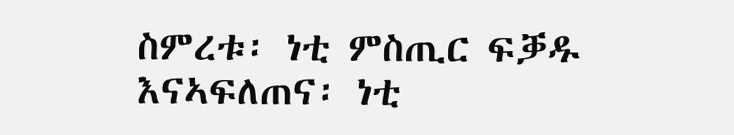ስምረቱ፡ ነቲ ምስጢር ፍቓዱ እናኣፍለጠና፡ ነቲ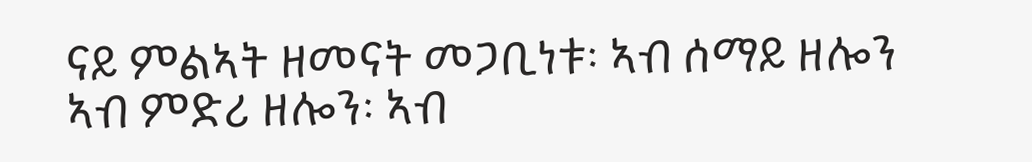ናይ ምልኣት ዘመናት መጋቢነቱ፡ ኣብ ሰማይ ዘሎን ኣብ ምድሪ ዘሎን፡ ኣብ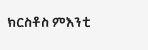ክርስቶስ ምእንቲ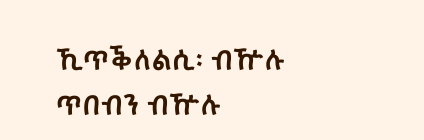ኺጥቕለልሲ፡ ብዅሉ ጥበብን ብዅሉ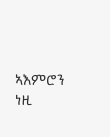ኣእምሮን ነዚ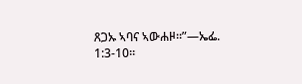ጸጋኡ ኣባና ኣውሐዞ።”—ኤፌ. 1:3-10።